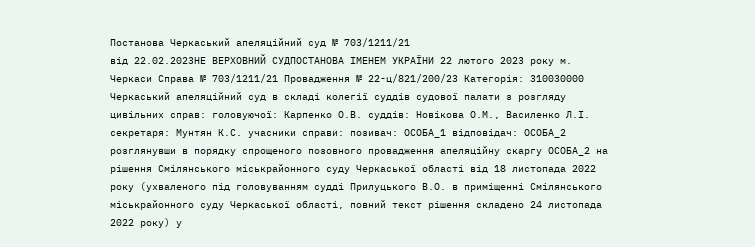Постанова Черкаський апеляційний суд № 703/1211/21
від 22.02.2023НЕ ВЕРХОВНИЙ СУДПОСТАНОВА ІМЕНЕМ УКРАЇНИ 22 лютого 2023 року м. Черкаси Справа № 703/1211/21 Провадження № 22-ц/821/200/23 Категорія: 310030000 Черкаський апеляційний суд в складі колегії суддів судової палати з розгляду цивільних справ: головуючої: Карпенко О.В. суддів: Новікова О.М., Василенко Л.І. секретаря: Мунтян К.С. учасники справи: позивач: ОСОБА_1 відповідач: ОСОБА_2 розглянувши в порядку спрощеного позовного провадження апеляційну скаргу ОСОБА_2 на рішення Смілянського міськрайонного суду Черкаської області від 18 листопада 2022 року (ухваленого під головуванням судді Прилуцького В.О. в приміщенні Смілянського міськрайонного суду Черкаської області, повний текст рішення складено 24 листопада 2022 року) у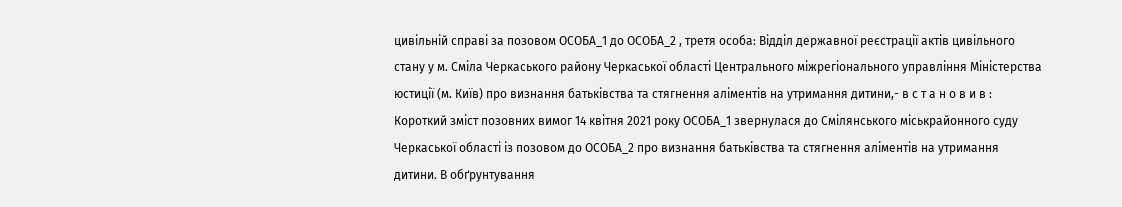цивільній справі за позовом ОСОБА_1 до ОСОБА_2 , третя особа: Відділ державної реєстрації актів цивільного стану у м. Сміла Черкаського району Черкаської області Центрального міжрегіонального управління Міністерства юстиції (м. Київ) про визнання батьківства та стягнення аліментів на утримання дитини,- в с т а н о в и в : Короткий зміст позовних вимог 14 квітня 2021 року ОСОБА_1 звернулася до Смілянського міськрайонного суду Черкаської області із позовом до ОСОБА_2 про визнання батьківства та стягнення аліментів на утримання дитини. В обґрунтування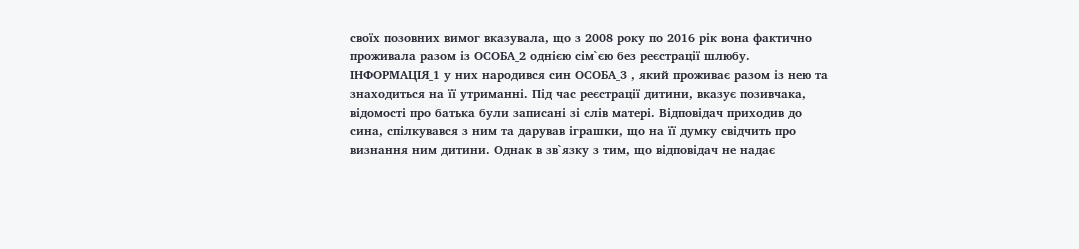своїх позовних вимог вказувала, що з 2008 року по 2016 рік вона фактично проживала разом із ОСОБА_2 однією сім`єю без реєстрації шлюбу. ІНФОРМАЦІЯ_1 у них народився син ОСОБА_3 , який проживає разом із нею та знаходиться на її утриманні. Під час реєстрації дитини, вказує позивчака, відомості про батька були записані зі слів матері. Відповідач приходив до сина, спілкувався з ним та дарував іграшки, що на її думку свідчить про визнання ним дитини. Однак в зв`язку з тим, що відповідач не надає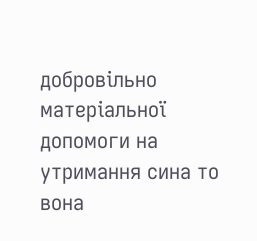добровільно матеріальної допомоги на утримання сина то вона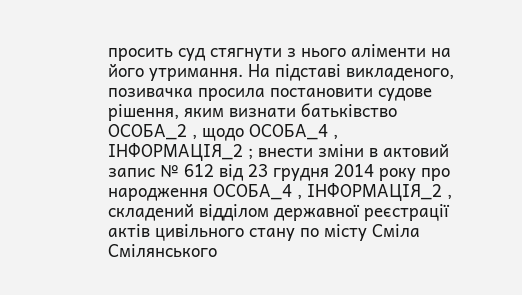просить суд стягнути з нього аліменти на його утримання. На підставі викладеного, позивачка просила постановити судове рішення, яким визнати батьківство ОСОБА_2 , щодо ОСОБА_4 , ІНФОРМАЦІЯ_2 ; внести зміни в актовий запис № 612 від 23 грудня 2014 року про народження ОСОБА_4 , ІНФОРМАЦІЯ_2 , складений відділом державної реєстрації актів цивільного стану по місту Сміла Смілянського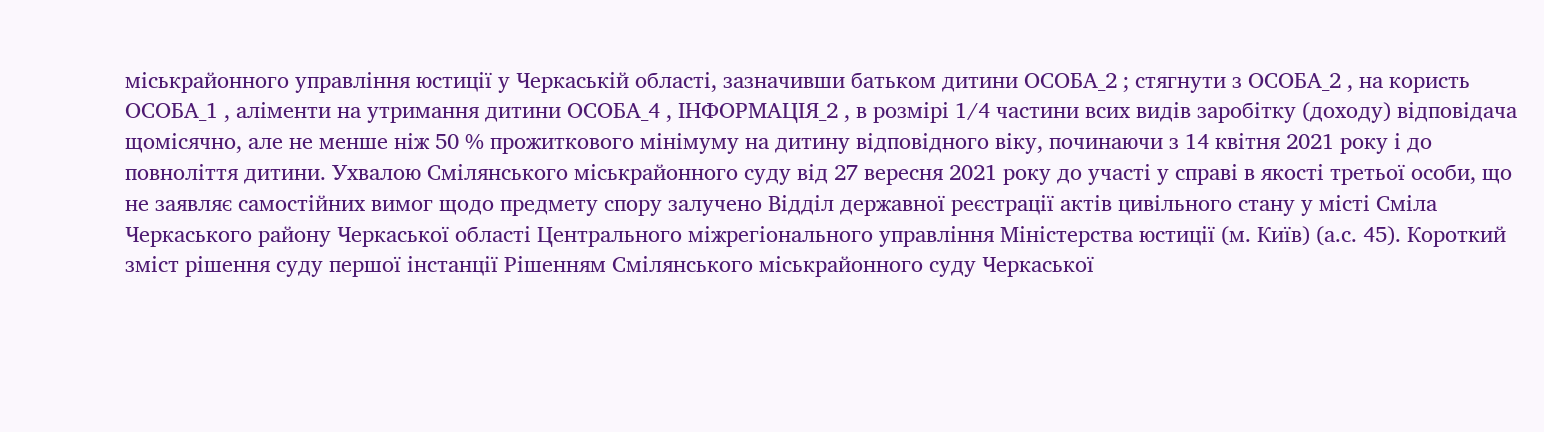міськрайонного управління юстиції у Черкаській області, зазначивши батьком дитини ОСОБА_2 ; стягнути з ОСОБА_2 , на користь ОСОБА_1 , аліменти на утримання дитини ОСОБА_4 , ІНФОРМАЦІЯ_2 , в розмірі 1/4 частини всих видів заробітку (доходу) відповідача щомісячно, але не менше ніж 50 % прожиткового мінімуму на дитину відповідного віку, починаючи з 14 квітня 2021 року і до повноліття дитини. Ухвалою Смілянського міськрайонного суду від 27 вересня 2021 року до участі у справі в якості третьої особи, що не заявляє самостійних вимог щодо предмету спору залучено Відділ державної реєстрації актів цивільного стану у місті Сміла Черкаського району Черкаської області Центрального міжрегіонального управління Міністерства юстиції (м. Київ) (а.с. 45). Короткий зміст рішення суду першої інстанції Рішенням Смілянського міськрайонного суду Черкаської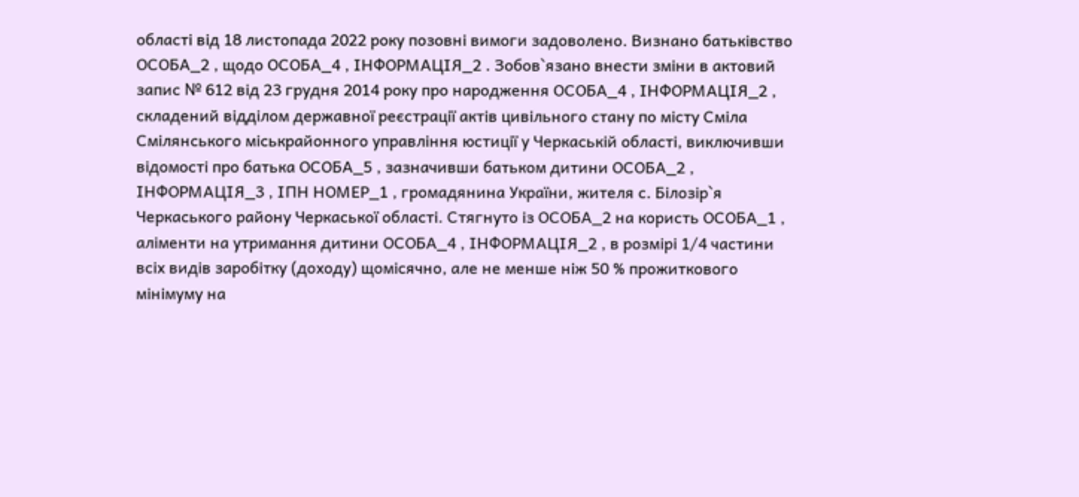області від 18 листопада 2022 року позовні вимоги задоволено. Визнано батьківство ОСОБА_2 , щодо ОСОБА_4 , ІНФОРМАЦІЯ_2 . Зобов`язано внести зміни в актовий запис № 612 від 23 грудня 2014 року про народження ОСОБА_4 , ІНФОРМАЦІЯ_2 , складений відділом державної реєстрації актів цивільного стану по місту Сміла Смілянського міськрайонного управління юстиції у Черкаській області, виключивши відомості про батька ОСОБА_5 , зазначивши батьком дитини ОСОБА_2 , ІНФОРМАЦІЯ_3 , ІПН НОМЕР_1 , громадянина України, жителя с. Білозір`я Черкаського району Черкаської області. Стягнуто із ОСОБА_2 на користь ОСОБА_1 , аліменти на утримання дитини ОСОБА_4 , ІНФОРМАЦІЯ_2 , в розмірі 1/4 частини всіх видів заробітку (доходу) щомісячно, але не менше ніж 50 % прожиткового мінімуму на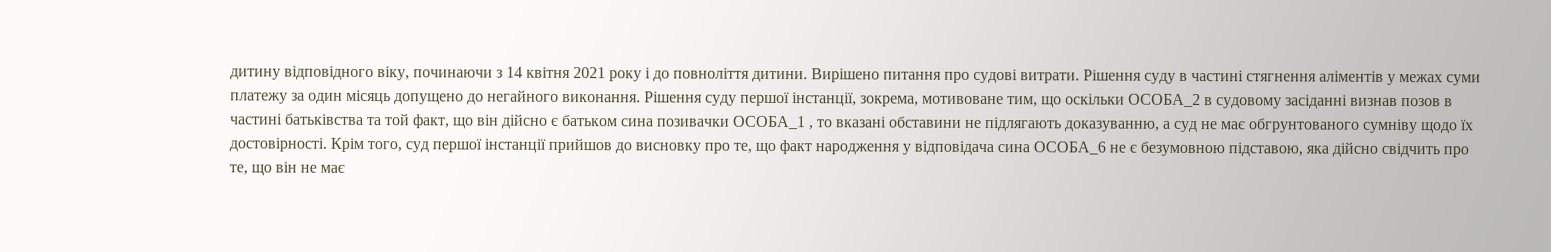дитину відповідного віку, починаючи з 14 квітня 2021 року і до повноліття дитини. Вирішено питання про судові витрати. Рішення суду в частині стягнення аліментів у межах суми платежу за один місяць допущено до негайного виконання. Рішення суду першої інстанції, зокрема, мотивоване тим, що оскільки ОСОБА_2 в судовому засіданні визнав позов в частині батьківства та той факт, що він дійсно є батьком сина позивачки ОСОБА_1 , то вказані обставини не підлягають доказуванню, а суд не має обгрунтованого сумніву щодо їх достовірності. Крім того, суд першої інстанції прийшов до висновку про те, що факт народження у відповідача сина ОСОБА_6 не є безумовною підставою, яка дійсно свідчить про те, що він не має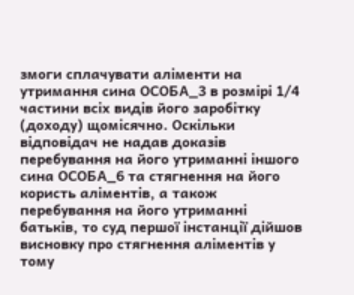змоги сплачувати аліменти на утримання сина ОСОБА_3 в розмірі 1/4 частини всіх видів його заробітку (доходу) щомісячно. Оскільки відповідач не надав доказів перебування на його утриманні іншого сина ОСОБА_6 та стягнення на його користь аліментів, а також перебування на його утриманні батьків, то суд першої інстанції дійшов висновку про стягнення аліментів у тому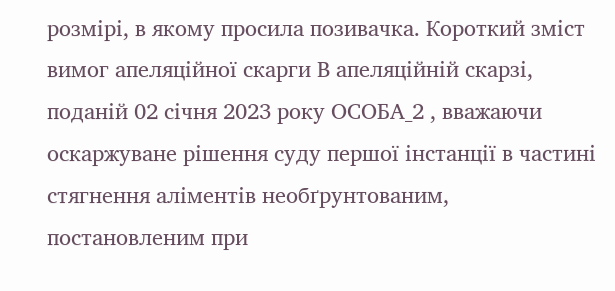розмірі, в якому просила позивачка. Короткий зміст вимог апеляційної скарги В апеляційній скарзі, поданій 02 січня 2023 року ОСОБА_2 , вважаючи оскаржуване рішення суду першої інстанції в частині стягнення аліментів необґрунтованим, постановленим при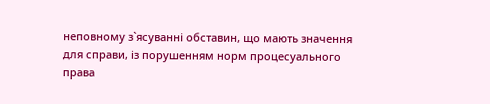неповному з`ясуванні обставин, що мають значення для справи, із порушенням норм процесуального права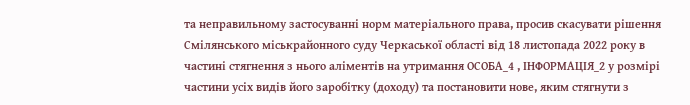та неправильному застосуванні норм матеріального права, просив скасувати рішення Смілянського міськрайонного суду Черкаської області від 18 листопада 2022 року в частині стягнення з нього аліментів на утримання ОСОБА_4 , ІНФОРМАЦІЯ_2 у розмірі частини усіх видів його заробітку (доходу) та постановити нове, яким стягнути з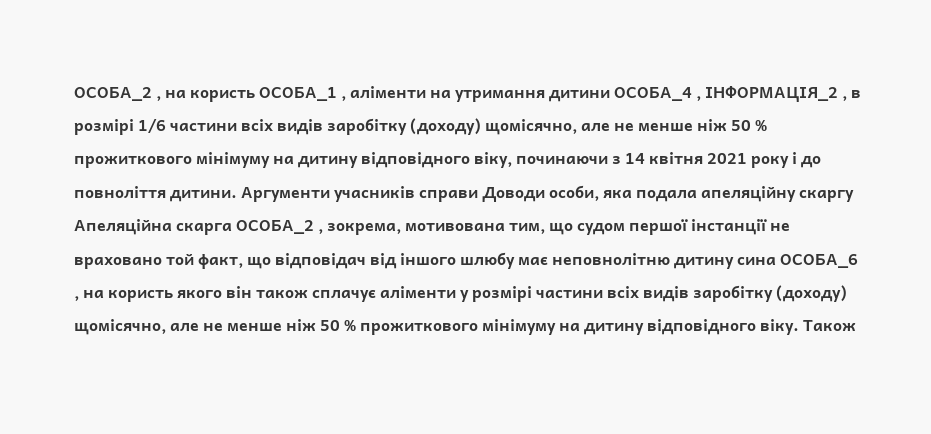ОСОБА_2 , на користь ОСОБА_1 , аліменти на утримання дитини ОСОБА_4 , ІНФОРМАЦІЯ_2 , в розмірі 1/6 частини всіх видів заробітку (доходу) щомісячно, але не менше ніж 50 % прожиткового мінімуму на дитину відповідного віку, починаючи з 14 квітня 2021 року і до повноліття дитини. Аргументи учасників справи Доводи особи, яка подала апеляційну скаргу Апеляційна скарга ОСОБА_2 , зокрема, мотивована тим, що судом першої інстанції не враховано той факт, що відповідач від іншого шлюбу має неповнолітню дитину сина ОСОБА_6 , на користь якого він також сплачує аліменти у розмірі частини всіх видів заробітку (доходу) щомісячно, але не менше ніж 50 % прожиткового мінімуму на дитину відповідного віку. Також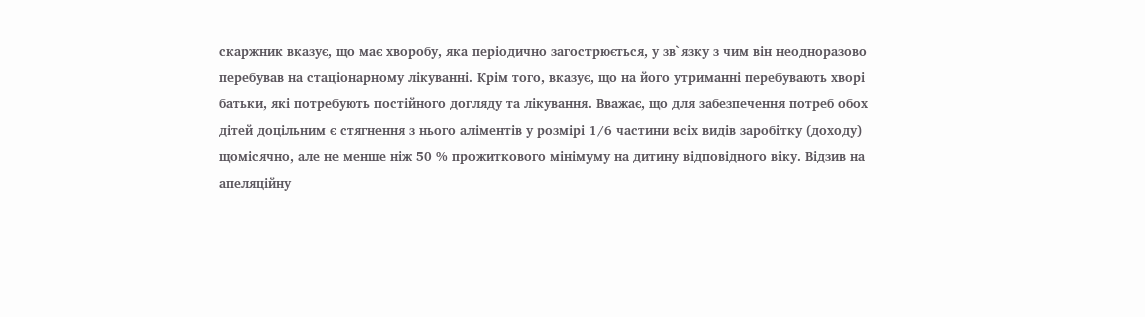скаржник вказує, що має хворобу, яка періодично загострюється, у зв`язку з чим він неодноразово перебував на стаціонарному лікуванні. Крім того, вказує, що на його утриманні перебувають хворі батьки, які потребують постійного догляду та лікування. Вважає, що для забезпечення потреб обох дітей доцільним є стягнення з нього аліментів у розмірі 1/6 частини всіх видів заробітку (доходу) щомісячно, але не менше ніж 50 % прожиткового мінімуму на дитину відповідного віку. Відзив на апеляційну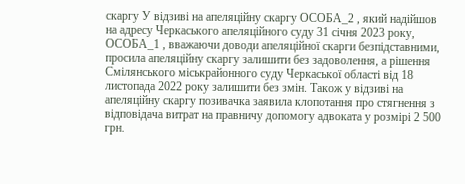скаргу У відзиві на апеляційну скаргу ОСОБА_2 , який надійшов на адресу Черкаського апеляційного суду 31 січня 2023 року, ОСОБА_1 , вважаючи доводи апеляційної скарги безпідставними, просила апеляційну скаргу залишити без задоволення, а рішення Смілянського міськрайонного суду Черкаської області від 18 листопада 2022 року залишити без змін. Також у відзиві на апеляційну скаргу позивачка заявила клопотання про стягнення з відповідача витрат на правничу допомогу адвоката у розмірі 2 500 грн.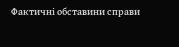Фактичні обставини справи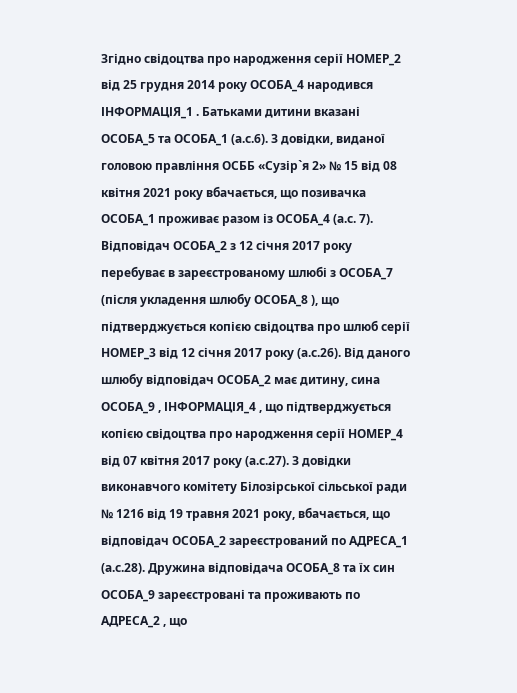Згідно свідоцтва про народження серії НОМЕР_2 від 25 грудня 2014 року ОСОБА_4 народився ІНФОРМАЦІЯ_1 . Батьками дитини вказані ОСОБА_5 та ОСОБА_1 (а.с.6). З довідки, виданої головою правління ОСББ «Сузір`я 2» № 15 від 08 квітня 2021 року вбачається, що позивачка ОСОБА_1 проживає разом із ОСОБА_4 (а.с. 7). Відповідач ОСОБА_2 з 12 січня 2017 року перебуває в зареєстрованому шлюбі з ОСОБА_7 (після укладення шлюбу ОСОБА_8 ), що підтверджується копією свідоцтва про шлюб серії НОМЕР_3 від 12 січня 2017 року (а.с.26). Від даного шлюбу відповідач ОСОБА_2 має дитину, сина ОСОБА_9 , ІНФОРМАЦІЯ_4 , що підтверджується копією свідоцтва про народження серії НОМЕР_4 від 07 квітня 2017 року (а.с.27). З довідки виконавчого комітету Білозірської сільської ради № 1216 від 19 травня 2021 року, вбачається, що відповідач ОСОБА_2 зареєстрований по АДРЕСА_1 (а.с.28). Дружина відповідача ОСОБА_8 та їх син ОСОБА_9 зареєстровані та проживають по АДРЕСА_2 , що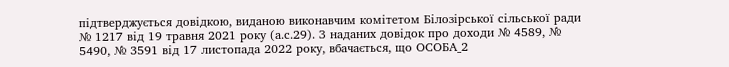підтверджується довідкою, виданою виконавчим комітетом Білозірської сільської ради № 1217 від 19 травня 2021 року (а.с.29). З наданих довідок про доходи № 4589, № 5490, № 3591 від 17 листопада 2022 року, вбачається, що ОСОБА_2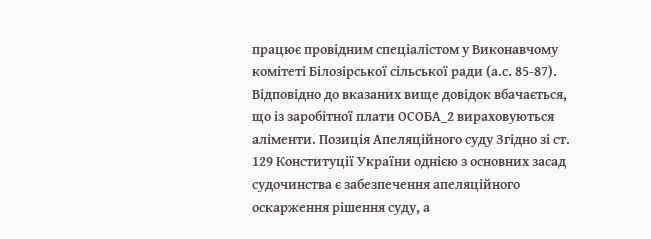працює провідним спеціалістом у Виконавчому комітеті Білозірської сільської ради (а.с. 85-87). Відповідно до вказаних вище довідок вбачається, що із заробітної плати ОСОБА_2 вираховуються аліменти. Позиція Апеляційного суду Згідно зі ст. 129 Конституції України однією з основних засад судочинства є забезпечення апеляційного оскарження рішення суду, а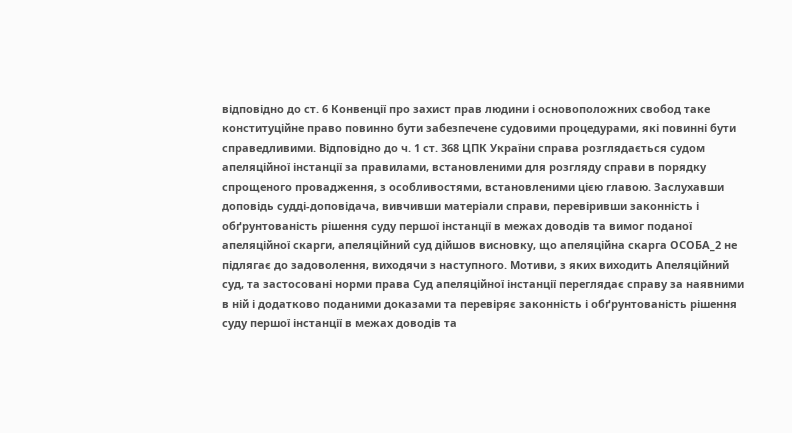відповідно до ст. 6 Конвенції про захист прав людини і основоположних свобод таке конституційне право повинно бути забезпечене судовими процедурами, які повинні бути справедливими. Відповідно до ч. 1 ст. 368 ЦПК України справа розглядається судом апеляційної інстанції за правилами, встановленими для розгляду справи в порядку спрощеного провадження, з особливостями, встановленими цією главою. Заслухавши доповідь судді-доповідача, вивчивши матеріали справи, перевіривши законність і обґрунтованість рішення суду першої інстанції в межах доводів та вимог поданої апеляційної скарги, апеляційний суд дійшов висновку, що апеляційна скарга ОСОБА_2 не підлягає до задоволення, виходячи з наступного. Мотиви, з яких виходить Апеляційний суд, та застосовані норми права Суд апеляційної інстанції переглядає справу за наявними в ній і додатково поданими доказами та перевіряє законність і обґрунтованість рішення суду першої інстанції в межах доводів та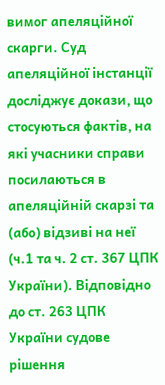вимог апеляційної скарги. Суд апеляційної інстанції досліджує докази, що стосуються фактів, на які учасники справи посилаються в апеляційній скарзі та (або) відзиві на неї (ч.1 та ч. 2 ст. 367 ЦПК України). Відповідно до ст. 263 ЦПК України судове рішення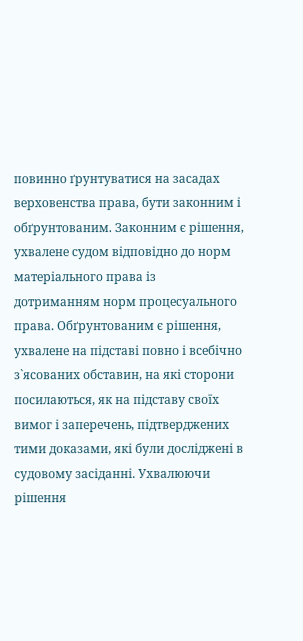повинно ґрунтуватися на засадах верховенства права, бути законним і обґрунтованим. Законним є рішення, ухвалене судом відповідно до норм матеріального права із дотриманням норм процесуального права. Обґрунтованим є рішення, ухвалене на підставі повно і всебічно з`ясованих обставин, на які сторони посилаються, як на підставу своїх вимог і заперечень, підтверджених тими доказами, які були досліджені в судовому засіданні. Ухвалюючи рішення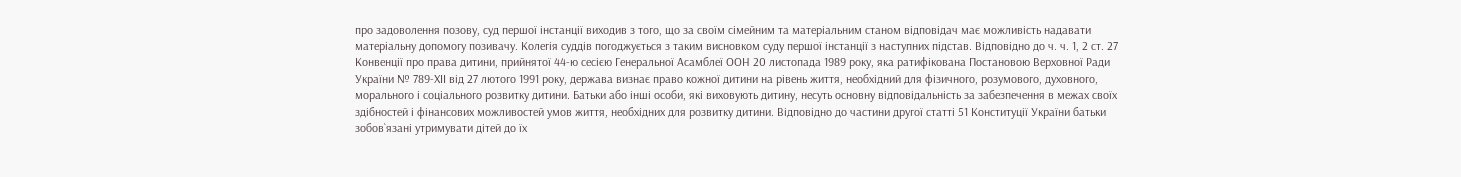про задоволення позову, суд першої інстанції виходив з того, що за своїм сімейним та матеріальним станом відповідач має можливість надавати матеріальну допомогу позивачу. Колегія суддів погоджується з таким висновком суду першої інстанції з наступних підстав. Відповідно до ч. ч. 1, 2 ст. 27 Конвенції про права дитини, прийнятої 44-ю сесією Генеральної Асамблеї ООН 20 листопада 1989 року, яка ратифікована Постановою Верховної Ради України № 789-ХІІ від 27 лютого 1991 року, держава визнає право кожної дитини на рівень життя, необхідний для фізичного, розумового, духовного, морального і соціального розвитку дитини. Батьки або інші особи, які виховують дитину, несуть основну відповідальність за забезпечення в межах своїх здібностей і фінансових можливостей умов життя, необхідних для розвитку дитини. Відповідно до частини другої статті 51 Конституції України батьки зобов`язані утримувати дітей до їх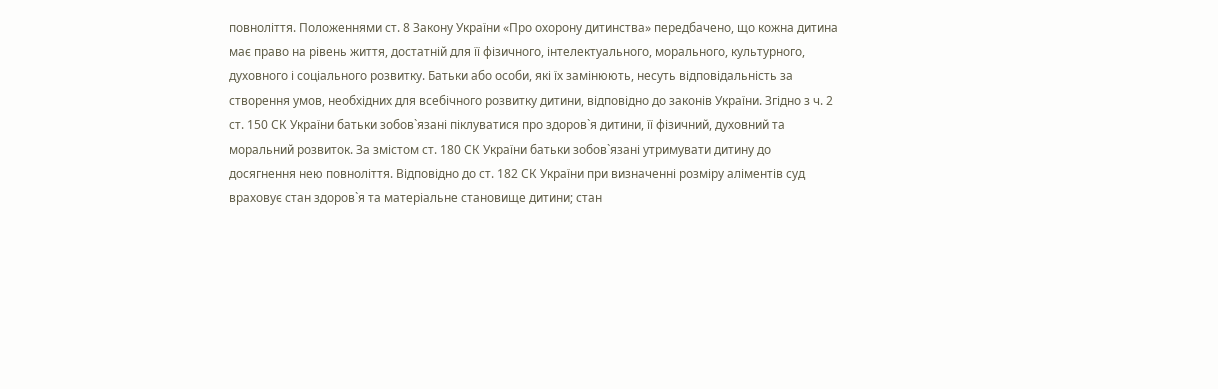повноліття. Положеннями ст. 8 Закону України «Про охорону дитинства» передбачено, що кожна дитина має право на рівень життя, достатній для її фізичного, інтелектуального, морального, культурного, духовного і соціального розвитку. Батьки або особи, які їх замінюють, несуть відповідальність за створення умов, необхідних для всебічного розвитку дитини, відповідно до законів України. Згідно з ч. 2 ст. 150 СК України батьки зобов`язані піклуватися про здоров`я дитини, її фізичний, духовний та моральний розвиток. За змістом ст. 180 СК України батьки зобов`язані утримувати дитину до досягнення нею повноліття. Відповідно до ст. 182 СК України при визначенні розміру аліментів суд враховує стан здоров`я та матеріальне становище дитини; стан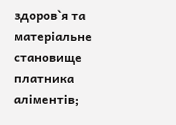здоров`я та матеріальне становище платника аліментів;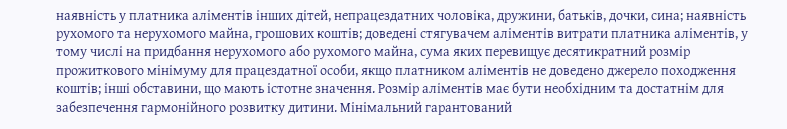наявність у платника аліментів інших дітей, непрацездатних чоловіка, дружини, батьків, дочки, сина; наявність рухомого та нерухомого майна, грошових коштів; доведені стягувачем аліментів витрати платника аліментів, у тому числі на придбання нерухомого або рухомого майна, сума яких перевищує десятикратний розмір прожиткового мінімуму для працездатної особи, якщо платником аліментів не доведено джерело походження коштів; інші обставини, що мають істотне значення. Розмір аліментів має бути необхідним та достатнім для забезпечення гармонійного розвитку дитини. Мінімальний гарантований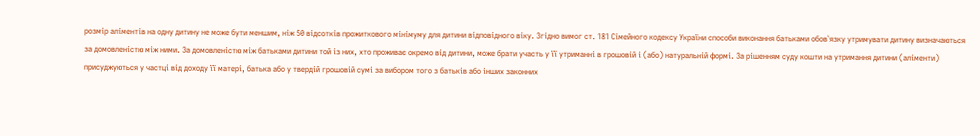розмір аліментів на одну дитину не може бути меншим, ніж 50 відсотків прожиткового мінімуму для дитини відповідного віку. Згідно вимог ст. 181 Сімейного кодексу України способи виконання батьками обов`язку утримувати дитину визначаються за домовленістю між ними. За домовленістю між батьками дитини той із них, хто проживає окремо від дитини, може брати участь у її утриманні в грошовій і (або) натуральній формі. За рішенням суду кошти на утримання дитини (аліменти) присуджуються у частці від доходу її матері, батька або у твердій грошовій сумі за вибором того з батьків або інших законних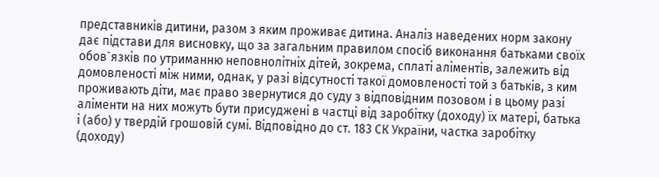представників дитини, разом з яким проживає дитина. Аналіз наведених норм закону дає підстави для висновку, що за загальним правилом спосіб виконання батьками своїх обов`язків по утриманню неповнолітніх дітей, зокрема, сплаті аліментів, залежить від домовленості між ними, однак, у разі відсутності такої домовленості той з батьків, з ким проживають діти, має право звернутися до суду з відповідним позовом і в цьому разі аліменти на них можуть бути присуджені в частці від заробітку (доходу) їх матері, батька і (або) у твердій грошовій сумі. Відповідно до ст. 183 СК України, частка заробітку (доходу)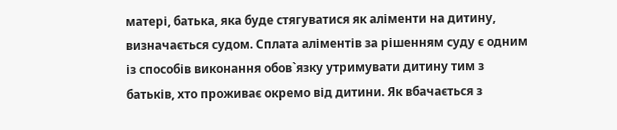матері, батька, яка буде стягуватися як аліменти на дитину, визначається судом. Сплата аліментів за рішенням суду є одним із способів виконання обов`язку утримувати дитину тим з батьків, хто проживає окремо від дитини. Як вбачається з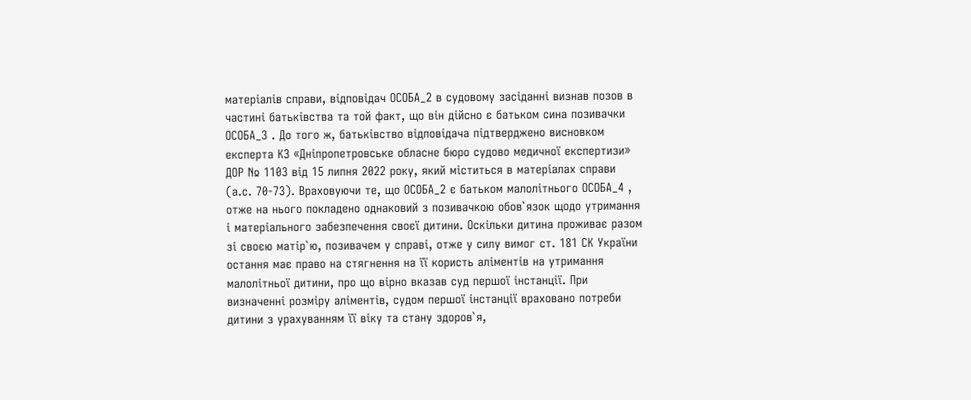матеріалів справи, відповідач ОСОБА_2 в судовому засіданні визнав позов в частині батьківства та той факт, що він дійсно є батьком сина позивачки ОСОБА_3 . До того ж, батьківство відповідача підтверджено висновком експерта КЗ «Дніпропетровське обласне бюро судово медичної експертизи» ДОР № 1103 від 15 липня 2022 року, який міститься в матеріалах справи (а.с. 70-73). Враховуючи те, що ОСОБА_2 є батьком малолітнього ОСОБА_4 , отже на нього покладено однаковий з позивачкою обов`язок щодо утримання і матеріального забезпечення своєї дитини. Оскільки дитина проживає разом зі своєю матір`ю, позивачем у справі, отже у силу вимог ст. 181 СК України остання має право на стягнення на її користь аліментів на утримання малолітньої дитини, про що вірно вказав суд першої інстанції. При визначенні розміру аліментів, судом першої інстанції враховано потреби дитини з урахуванням її віку та стану здоров`я,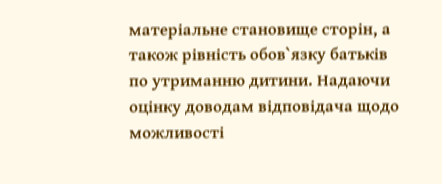матеріальне становище сторін, а також рівність обов`язку батьків по утриманню дитини. Надаючи оцінку доводам відповідача щодо можливості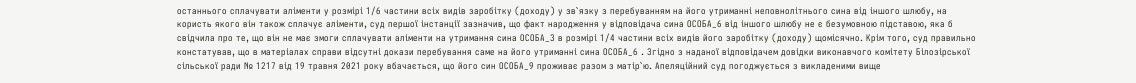останнього сплачувати аліменти у розмірі 1/6 частини всіх видів заробітку (доходу) у зв`язку з перебуванням на його утриманні неповнолітнього сина від іншого шлюбу, на користь якого він також сплачує аліменти, суд першої інстанції зазначив, що факт народження у відповідача сина ОСОБА_6 від іншого шлюбу не є безумовною підставою, яка б свідчила про те, що він не має змоги сплачувати аліменти на утримання сина ОСОБА_3 в розмірі 1/4 частини всіх видів його заробітку (доходу) щомісячно. Крім того, суд правильно констатував, що в матеріалах справи відсутні докази перебування саме на його утриманні сина ОСОБА_6 . Згідно з наданої відповідачем довідки виконавчого комітету Білозірської сільської ради № 1217 від 19 травня 2021 року вбачається, що його син ОСОБА_9 проживає разом з матір`ю. Апеляційний суд погоджується з викладеними вище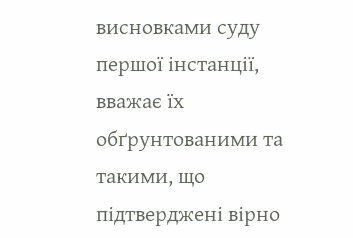висновками суду першої інстанції, вважає їх обґрунтованими та такими, що підтверджені вірно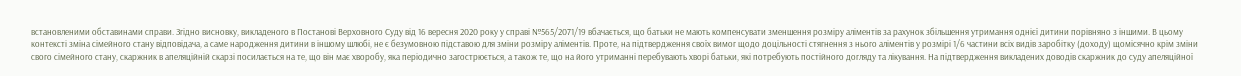встановленими обставинами справи. Згідно висновку, викладеного в Постанові Верховного Суду від 16 вересня 2020 року у справі №565/2071/19 вбачається, що батьки не мають компенсувати зменшення розміру аліментів за рахунок збільшення утримання однієї дитини порівняно з іншими. В цьому контексті зміна сімейного стану відповідача, а саме народження дитини в іншому шлюбі, не є безумовною підставою для зміни розміру аліментів. Проте, на підтвердження своїх вимог щодо доцільності стягнення з нього аліментів у розмірі 1/6 частини всіх видів заробітку (доходу) щомісячно крім зміни свого сімейного стану, скаржник в апеляційній скарзі посилається на те, що він має хворобу, яка періодично загострюється, а також те, що на його утриманні перебувають хворі батьки, які потребують постійного догляду та лікування. На підтвердження викладених доводів скаржник до суду апеляційної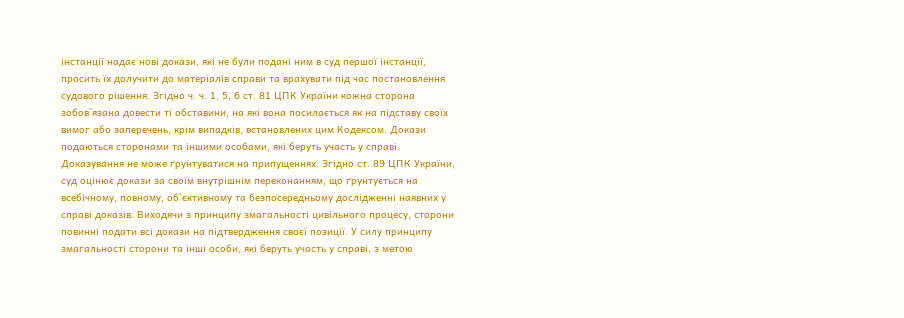інстанції надає нові докази, які не були подані ним в суд першої інстанції, просить їх долучити до матеріалів справи та врахувати під час постановлення судового рішення. Згідно ч. ч. 1, 5, 6 ст. 81 ЦПК України кожна сторона зобов`язана довести ті обставини, на які вона посилається як на підставу своїх вимог або заперечень, крім випадків, встановлених цим Кодексом. Докази подаються сторонами та іншими особами, які беруть участь у справі. Доказування не може ґрунтуватися на припущеннях. Згідно ст. 89 ЦПК України, суд оцінює докази за своїм внутрішнім переконанням, що ґрунтується на всебічному, повному, об`єктивному та безпосередньому дослідженні наявних у справі доказів. Виходячи з принципу змагальності цивільного процесу, сторони повинні подати всі докази на підтвердження своєї позиції. У силу принципу змагальності сторони та інші особи, які беруть участь у справі, з метою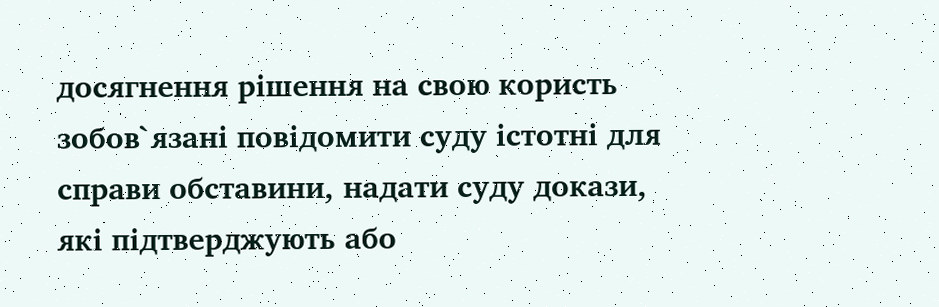досягнення рішення на свою користь зобов`язані повідомити суду істотні для справи обставини, надати суду докази, які підтверджують або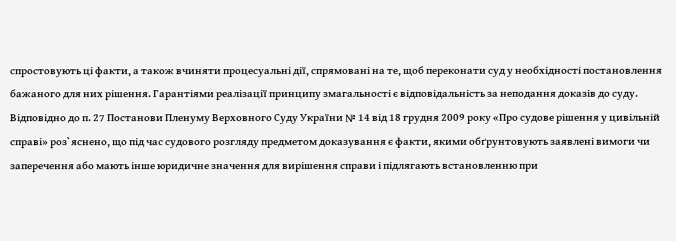спростовують ці факти, а також вчиняти процесуальні дії, спрямовані на те, щоб переконати суд у необхідності постановлення бажаного для них рішення. Гарантіями реалізації принципу змагальності є відповідальність за неподання доказів до суду. Відповідно до п. 27 Постанови Пленуму Верховного Суду України № 14 від 18 грудня 2009 року «Про судове рішення у цивільній справі» роз`яснено, що під час судового розгляду предметом доказування є факти, якими обґрунтовують заявлені вимоги чи заперечення або мають інше юридичне значення для вирішення справи і підлягають встановленню при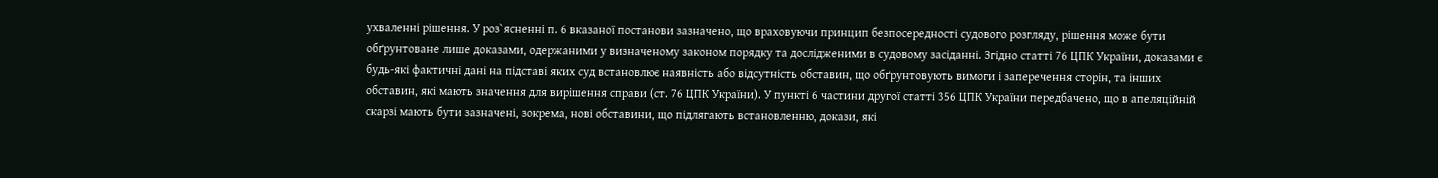ухваленні рішення. У роз`ясненні п. 6 вказаної постанови зазначено, що враховуючи принцип безпосередності судового розгляду, рішення може бути обґрунтоване лише доказами, одержаними у визначеному законом порядку та дослідженими в судовому засіданні. Згідно статті 76 ЦПК України, доказами є будь-які фактичні дані на підставі яких суд встановлює наявність або відсутність обставин, що обґрунтовують вимоги і заперечення сторін, та інших обставин, які мають значення для вирішення справи (ст. 76 ЦПК України). У пункті 6 частини другої статті 356 ЦПК України передбачено, що в апеляційній скарзі мають бути зазначені, зокрема, нові обставини, що підлягають встановленню, докази, які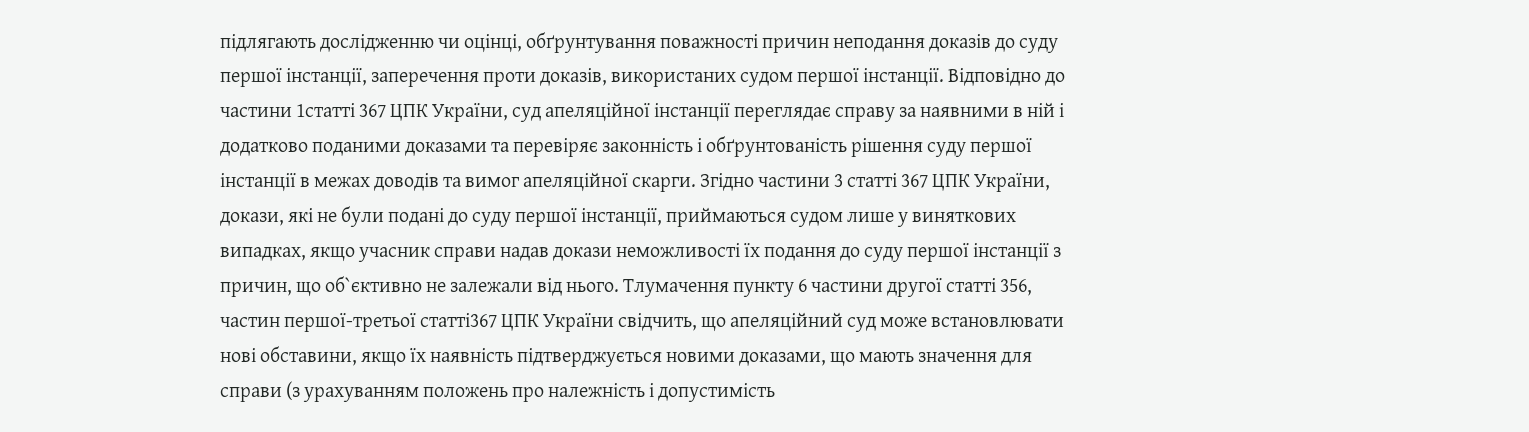підлягають дослідженню чи оцінці, обґрунтування поважності причин неподання доказів до суду першої інстанції, заперечення проти доказів, використаних судом першої інстанції. Відповідно до частини 1статті 367 ЦПК України, суд апеляційної інстанції переглядає справу за наявними в ній і додатково поданими доказами та перевіряє законність і обґрунтованість рішення суду першої інстанції в межах доводів та вимог апеляційної скарги. Згідно частини 3 статті 367 ЦПК України, докази, які не були подані до суду першої інстанції, приймаються судом лише у виняткових випадках, якщо учасник справи надав докази неможливості їх подання до суду першої інстанції з причин, що об`єктивно не залежали від нього. Тлумачення пункту 6 частини другої статті 356, частин першої-третьої статті367 ЦПК України свідчить, що апеляційний суд може встановлювати нові обставини, якщо їх наявність підтверджується новими доказами, що мають значення для справи (з урахуванням положень про належність і допустимість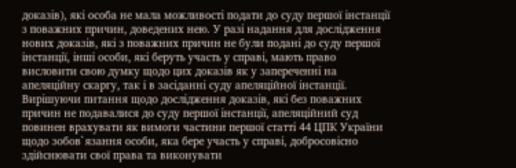доказів), які особа не мала можливості подати до суду першої інстанції з поважних причин, доведених нею. У разі надання для дослідження нових доказів, які з поважних причин не були подані до суду першої інстанції, інші особи, які беруть участь у справі, мають право висловити свою думку щодо цих доказів як у запереченні на апеляційну скаргу, так і в засіданні суду апеляційної інстанції. Вирішуючи питання щодо дослідження доказів, які без поважних причин не подавалися до суду першої інстанції, апеляційний суд повинен врахувати як вимоги частини першої статті 44 ЦПК України щодо зобов`язання особи, яка бере участь у справі, добросовісно здійснювати свої права та виконувати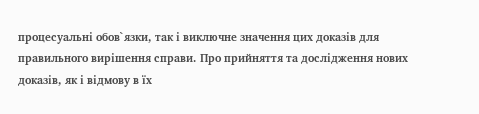процесуальні обов`язки, так і виключне значення цих доказів для правильного вирішення справи. Про прийняття та дослідження нових доказів, як і відмову в їх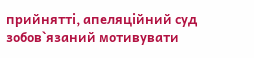прийнятті, апеляційний суд зобов`язаний мотивувати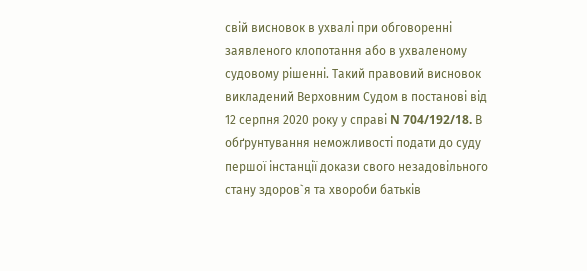свій висновок в ухвалі при обговоренні заявленого клопотання або в ухваленому судовому рішенні. Такий правовий висновок викладений Верховним Судом в постанові від 12 серпня 2020 року у справі N 704/192/18. В обґрунтування неможливості подати до суду першої інстанції докази свого незадовільного стану здоров`я та хвороби батьків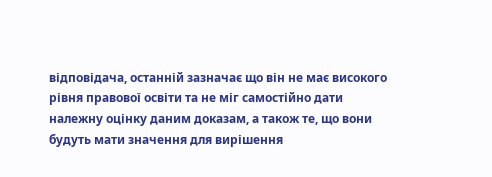відповідача, останній зазначає що він не має високого рівня правової освіти та не міг самостійно дати належну оцінку даним доказам, а також те, що вони будуть мати значення для вирішення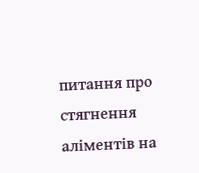питання про стягнення аліментів на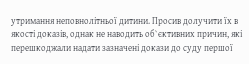утримання неповнолітньої дитини. Просив долучити їх в якості доказів, однак не наводить об`єктивних причин, які перешкоджали надати зазначені докази до суду першої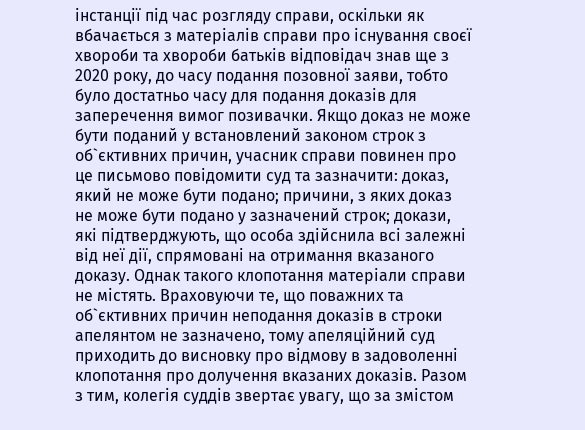інстанції під час розгляду справи, оскільки як вбачається з матеріалів справи про існування своєї хвороби та хвороби батьків відповідач знав ще з 2020 року, до часу подання позовної заяви, тобто було достатньо часу для подання доказів для заперечення вимог позивачки. Якщо доказ не може бути поданий у встановлений законом строк з об`єктивних причин, учасник справи повинен про це письмово повідомити суд та зазначити: доказ, який не може бути подано; причини, з яких доказ не може бути подано у зазначений строк; докази, які підтверджують, що особа здійснила всі залежні від неї дії, спрямовані на отримання вказаного доказу. Однак такого клопотання матеріали справи не містять. Враховуючи те, що поважних та об`єктивних причин неподання доказів в строки апелянтом не зазначено, тому апеляційний суд приходить до висновку про відмову в задоволенні клопотання про долучення вказаних доказів. Разом з тим, колегія суддів звертає увагу, що за змістом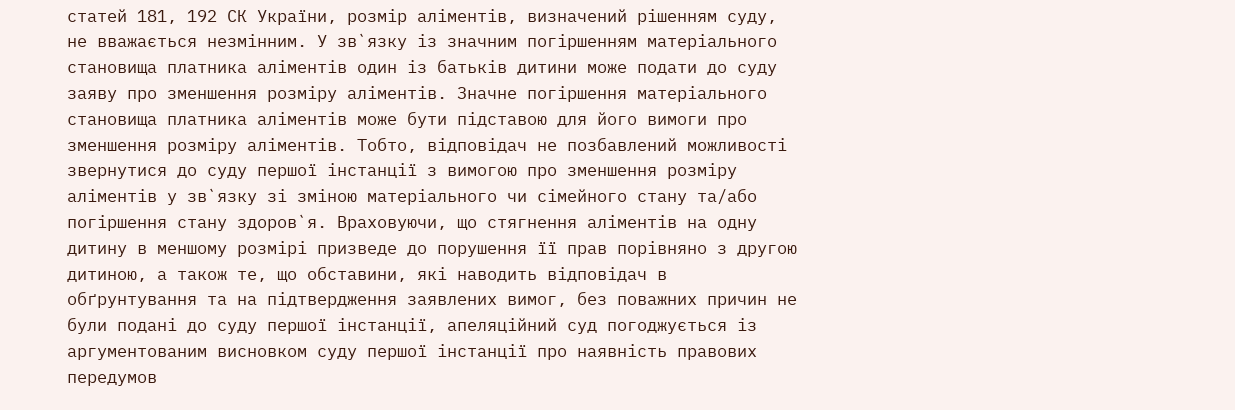статей 181, 192 СК України, розмір аліментів, визначений рішенням суду, не вважається незмінним. У зв`язку із значним погіршенням матеріального становища платника аліментів один із батьків дитини може подати до суду заяву про зменшення розміру аліментів. Значне погіршення матеріального становища платника аліментів може бути підставою для його вимоги про зменшення розміру аліментів. Тобто, відповідач не позбавлений можливості звернутися до суду першої інстанції з вимогою про зменшення розміру аліментів у зв`язку зі зміною матеріального чи сімейного стану та/або погіршення стану здоров`я. Враховуючи, що стягнення аліментів на одну дитину в меншому розмірі призведе до порушення її прав порівняно з другою дитиною, а також те, що обставини, які наводить відповідач в обґрунтування та на підтвердження заявлених вимог, без поважних причин не були подані до суду першої інстанції, апеляційний суд погоджується із аргументованим висновком суду першої інстанції про наявність правових передумов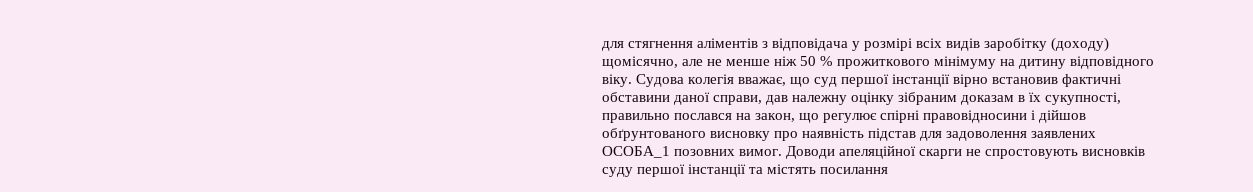для стягнення аліментів з відповідача у розмірі всіх видів заробітку (доходу) щомісячно, але не менше ніж 50 % прожиткового мінімуму на дитину відповідного віку. Судова колегія вважає, що суд першої інстанції вірно встановив фактичні обставини даної справи, дав належну оцінку зібраним доказам в їх сукупності, правильно послався на закон, що регулює спірні правовідносини і дійшов обґрунтованого висновку про наявність підстав для задоволення заявлених ОСОБА_1 позовних вимог. Доводи апеляційної скарги не спростовують висновків суду першої інстанції та містять посилання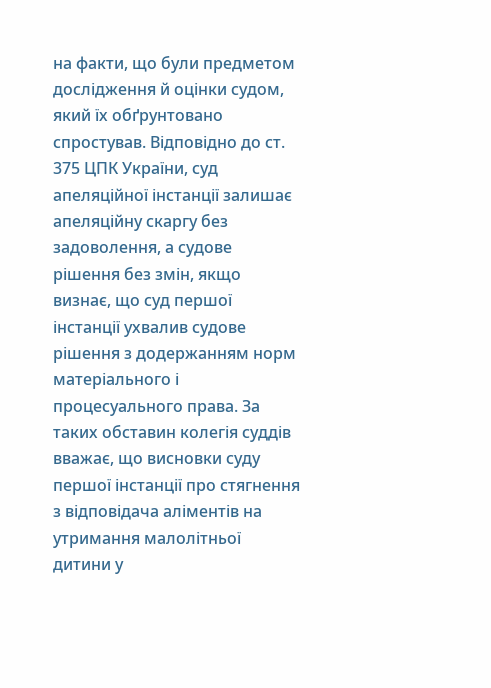на факти, що були предметом дослідження й оцінки судом, який їх обґрунтовано спростував. Відповідно до ст. 375 ЦПК України, суд апеляційної інстанції залишає апеляційну скаргу без задоволення, а судове рішення без змін, якщо визнає, що суд першої інстанції ухвалив судове рішення з додержанням норм матеріального і процесуального права. За таких обставин колегія суддів вважає, що висновки суду першої інстанції про стягнення з відповідача аліментів на утримання малолітньої дитини у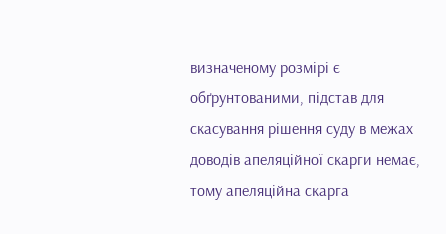визначеному розмірі є обґрунтованими, підстав для скасування рішення суду в межах доводів апеляційної скарги немає, тому апеляційна скарга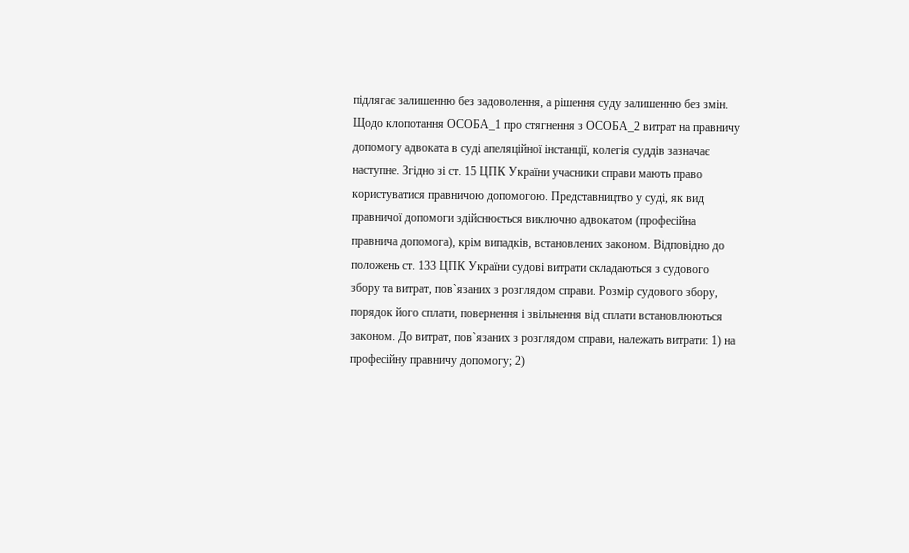підлягає залишенню без задоволення, а рішення суду залишенню без змін. Щодо клопотання ОСОБА_1 про стягнення з ОСОБА_2 витрат на правничу допомогу адвоката в суді апеляційної інстанції, колегія суддів зазначає наступне. Згідно зі ст. 15 ЦПК України учасники справи мають право користуватися правничою допомогою. Представництво у суді, як вид правничої допомоги здійснюється виключно адвокатом (професійна правнича допомога), крім випадків, встановлених законом. Відповідно до положень ст. 133 ЦПК України судові витрати складаються з судового збору та витрат, пов`язаних з розглядом справи. Розмір судового збору, порядок його сплати, повернення і звільнення від сплати встановлюються законом. До витрат, пов`язаних з розглядом справи, належать витрати: 1) на професійну правничу допомогу; 2)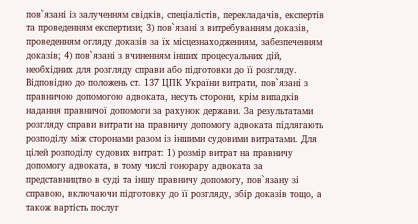пов`язані із залученням свідків, спеціалістів, перекладачів, експертів та проведенням експертизи; 3) пов`язані з витребуванням доказів, проведенням огляду доказів за їх місцезнаходженням, забезпеченням доказів; 4) пов`язані з вчиненням інших процесуальних дій, необхідних для розгляду справи або підготовки до її розгляду. Відповідно до положень ст. 137 ЦПК України витрати, пов`язані з правничою допомогою адвоката, несуть сторони, крім випадків надання правничої допомоги за рахунок держави. За результатами розгляду справи витрати на правничу допомогу адвоката підлягають розподілу між сторонами разом із іншими судовими витратами. Для цілей розподілу судових витрат: 1) розмір витрат на правничу допомогу адвоката, в тому числі гонорару адвоката за представництво в суді та іншу правничу допомогу, пов`язану зі справою, включаючи підготовку до її розгляду, збір доказів тощо, а також вартість послуг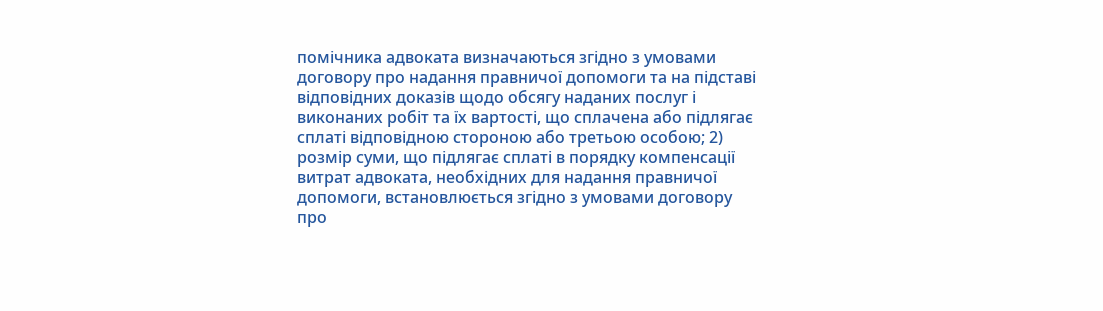помічника адвоката визначаються згідно з умовами договору про надання правничої допомоги та на підставі відповідних доказів щодо обсягу наданих послуг і виконаних робіт та їх вартості, що сплачена або підлягає сплаті відповідною стороною або третьою особою; 2) розмір суми, що підлягає сплаті в порядку компенсації витрат адвоката, необхідних для надання правничої допомоги, встановлюється згідно з умовами договору про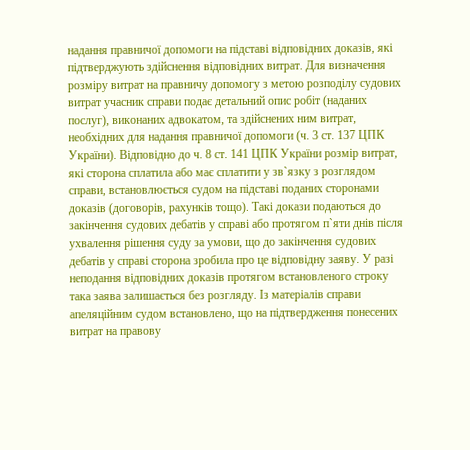надання правничої допомоги на підставі відповідних доказів, які підтверджують здійснення відповідних витрат. Для визначення розміру витрат на правничу допомогу з метою розподілу судових витрат учасник справи подає детальний опис робіт (наданих послуг), виконаних адвокатом, та здійснених ним витрат, необхідних для надання правничої допомоги (ч. 3 ст. 137 ЦПК України). Відповідно до ч. 8 ст. 141 ЦПК України розмір витрат, які сторона сплатила або має сплатити у зв`язку з розглядом справи, встановлюється судом на підставі поданих сторонами доказів (договорів, рахунків тощо). Такі докази подаються до закінчення судових дебатів у справі або протягом п`яти днів після ухвалення рішення суду за умови, що до закінчення судових дебатів у справі сторона зробила про це відповідну заяву. У разі неподання відповідних доказів протягом встановленого строку така заява залишається без розгляду. Із матеріалів справи апеляційним судом встановлено, що на підтвердження понесених витрат на правову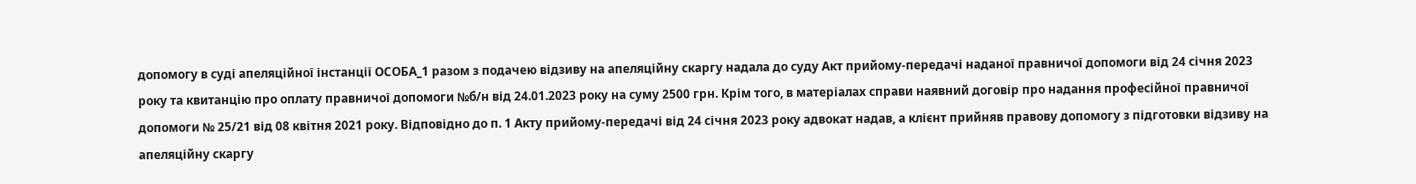допомогу в суді апеляційної інстанції ОСОБА_1 разом з подачею відзиву на апеляційну скаргу надала до суду Акт прийому-передачі наданої правничої допомоги від 24 січня 2023 року та квитанцію про оплату правничої допомоги №б/н від 24.01.2023 року на суму 2500 грн. Крім того, в матеріалах справи наявний договір про надання професійної правничої допомоги № 25/21 від 08 квітня 2021 року. Відповідно до п. 1 Акту прийому-передачі від 24 січня 2023 року адвокат надав, а клієнт прийняв правову допомогу з підготовки відзиву на апеляційну скаргу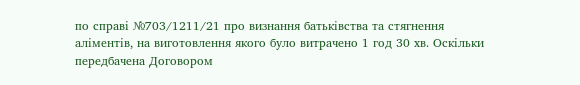по справі №703/1211/21 про визнання батьківства та стягнення аліментів, на виготовлення якого було витрачено 1 год 30 хв. Оскільки передбачена Договором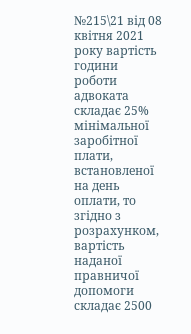№215\21 від 08 квітня 2021 року вартість години роботи адвоката складає 25% мінімальної заробітної плати, встановленої на день оплати, то згідно з розрахунком, вартість наданої правничої допомоги складає 2500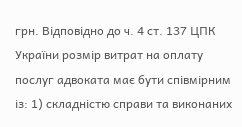грн. Відповідно до ч. 4 ст. 137 ЦПК України розмір витрат на оплату послуг адвоката має бути співмірним із: 1) складністю справи та виконаних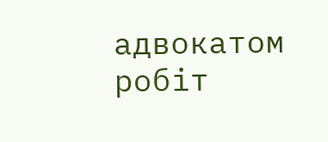адвокатом робіт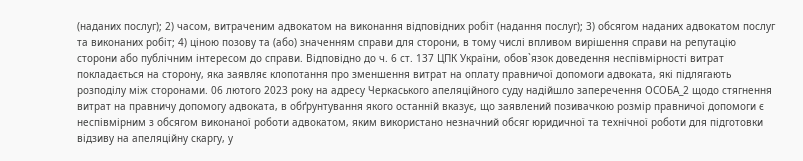(наданих послуг); 2) часом, витраченим адвокатом на виконання відповідних робіт (надання послуг); 3) обсягом наданих адвокатом послуг та виконаних робіт; 4) ціною позову та (або) значенням справи для сторони, в тому числі впливом вирішення справи на репутацію сторони або публічним інтересом до справи. Відповідно до ч. 6 ст. 137 ЦПК України, обов`язок доведення неспівмірності витрат покладається на сторону, яка заявляє клопотання про зменшення витрат на оплату правничої допомоги адвоката, які підлягають розподілу між сторонами. 06 лютого 2023 року на адресу Черкаського апеляційного суду надійшло заперечення ОСОБА_2 щодо стягнення витрат на правничу допомогу адвоката, в обґрунтування якого останній вказує, що заявлений позивачкою розмір правничої допомоги є неспівмірним з обсягом виконаної роботи адвокатом, яким використано незначний обсяг юридичної та технічної роботи для підготовки відзиву на апеляційну скаргу, у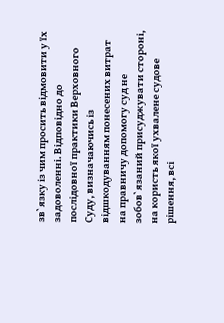зв`язку із чим просить відмовити у їх задоволенні. Відповідно до послідовної практики Верховного Суду, визначаючись із відшкодуванням понесених витрат на правничу допомогу суд не зобов`язаний присуджувати стороні, на користь якої ухвалене судове рішення, всі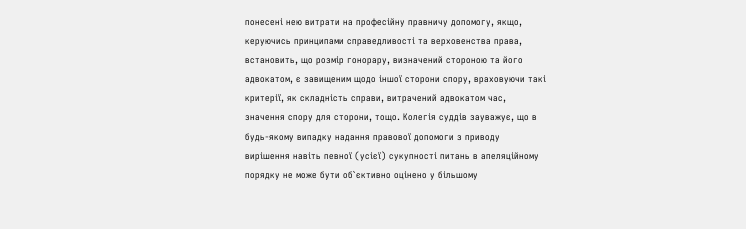понесені нею витрати на професійну правничу допомогу, якщо, керуючись принципами справедливості та верховенства права, встановить, що розмір гонорару, визначений стороною та його адвокатом, є завищеним щодо іншої сторони спору, враховуючи такі критерії, як складність справи, витрачений адвокатом час, значення спору для сторони, тощо. Колегія суддів зауважує, що в будь-якому випадку надання правової допомоги з приводу вирішення навіть певної (усієї) сукупності питань в апеляційному порядку не може бути об`єктивно оцінено у більшому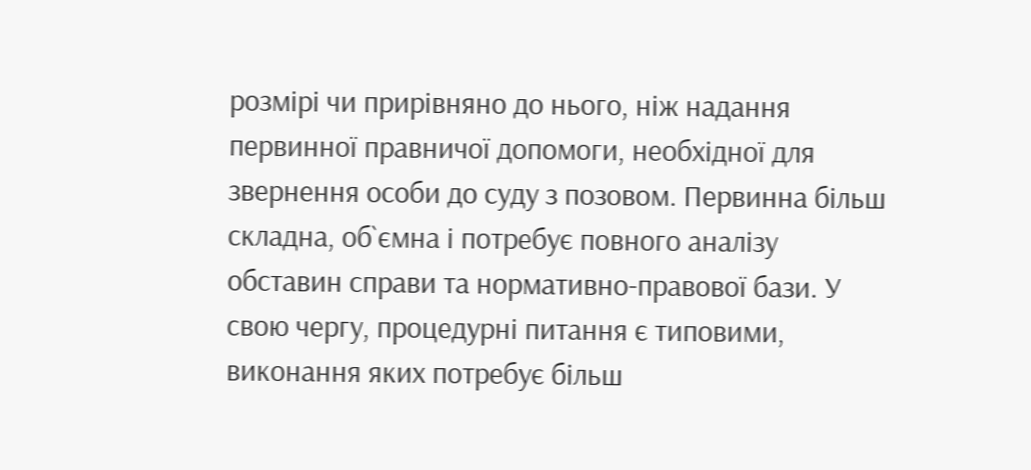розмірі чи прирівняно до нього, ніж надання первинної правничої допомоги, необхідної для звернення особи до суду з позовом. Первинна більш складна, об`ємна і потребує повного аналізу обставин справи та нормативно-правової бази. У свою чергу, процедурні питання є типовими, виконання яких потребує більш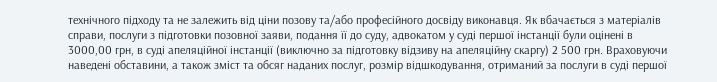технічного підходу та не залежить від ціни позову та/або професійного досвіду виконавця. Як вбачається з матеріалів справи, послуги з підготовки позовної заяви, подання її до суду, адвокатом у суді першої інстанції були оцінені в 3000,00 грн, в суді апеляційної інстанції (виключно за підготовку відзиву на апеляційну скаргу) 2 500 грн. Враховуючи наведені обставини, а також зміст та обсяг наданих послуг, розмір відшкодування, отриманий за послуги в суді першої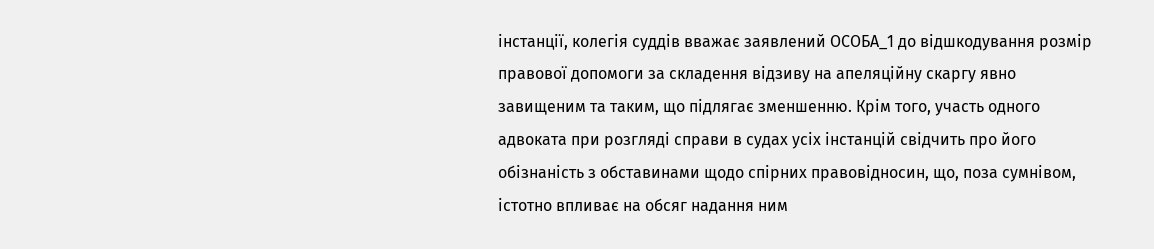інстанції, колегія суддів вважає заявлений ОСОБА_1 до відшкодування розмір правової допомоги за складення відзиву на апеляційну скаргу явно завищеним та таким, що підлягає зменшенню. Крім того, участь одного адвоката при розгляді справи в судах усіх інстанцій свідчить про його обізнаність з обставинами щодо спірних правовідносин, що, поза сумнівом, істотно впливає на обсяг надання ним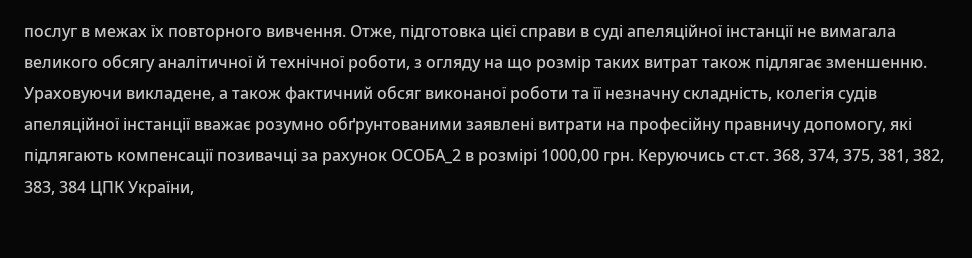послуг в межах їх повторного вивчення. Отже, підготовка цієї справи в суді апеляційної інстанції не вимагала великого обсягу аналітичної й технічної роботи, з огляду на що розмір таких витрат також підлягає зменшенню. Ураховуючи викладене, а також фактичний обсяг виконаної роботи та її незначну складність, колегія судів апеляційної інстанції вважає розумно обґрунтованими заявлені витрати на професійну правничу допомогу, які підлягають компенсації позивачці за рахунок ОСОБА_2 в розмірі 1000,00 грн. Керуючись ст.ст. 368, 374, 375, 381, 382, 383, 384 ЦПК України,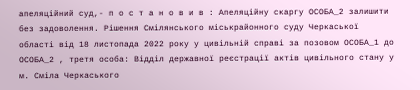апеляційний суд,- п о с т а н о в и в : Апеляційну скаргу ОСОБА_2 залишити без задоволення. Рішення Смілянського міськрайонного суду Черкаської області від 18 листопада 2022 року у цивільній справі за позовом ОСОБА_1 до ОСОБА_2 , третя особа: Відділ державної реєстрації актів цивільного стану у м. Сміла Черкаського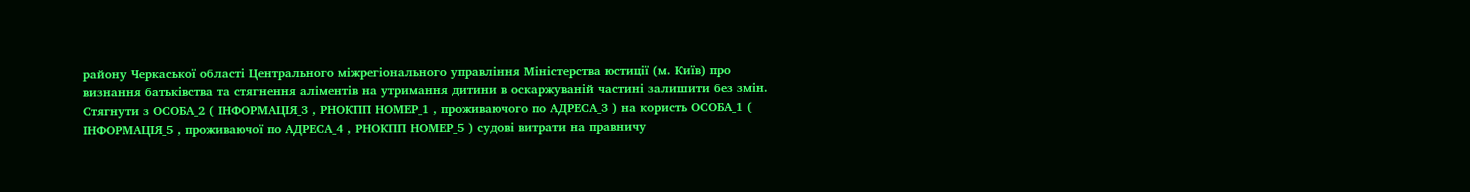району Черкаської області Центрального міжрегіонального управління Міністерства юстиції (м. Київ) про визнання батьківства та стягнення аліментів на утримання дитини в оскаржуваній частині залишити без змін. Стягнути з ОСОБА_2 ( ІНФОРМАЦІЯ_3 , РНОКПП НОМЕР_1 , проживаючого по АДРЕСА_3 ) на користь ОСОБА_1 ( ІНФОРМАЦІЯ_5 , проживаючої по АДРЕСА_4 , РНОКПП НОМЕР_5 ) судові витрати на правничу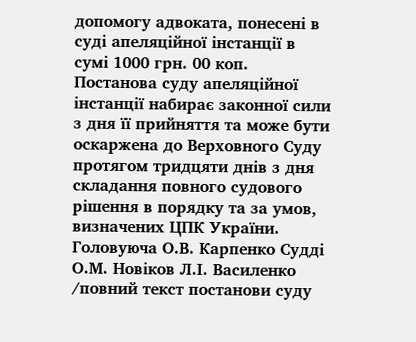допомогу адвоката, понесені в суді апеляційної інстанції в сумі 1000 грн. 00 коп. Постанова суду апеляційної інстанції набирає законної сили з дня її прийняття та може бути оскаржена до Верховного Суду протягом тридцяти днів з дня складання повного судового рішення в порядку та за умов, визначених ЦПК України. Головуюча О.В. Карпенко Судді О.М. Новіков Л.І. Василенко /повний текст постанови суду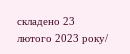складено 23 лютого 2023 року/